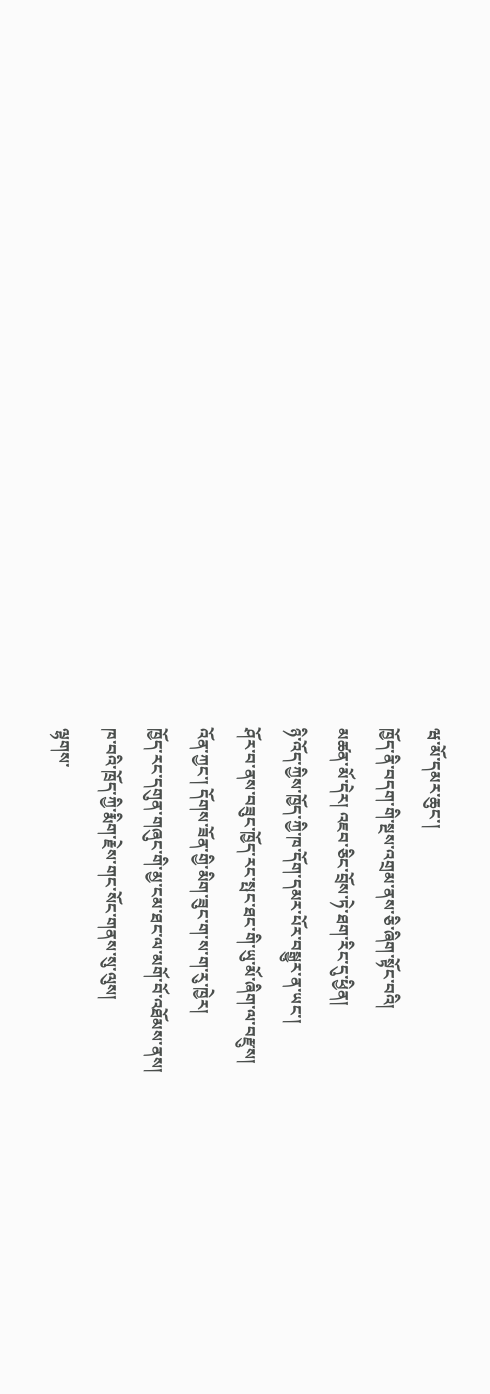ཝ་མོ་དམར་ཆུང་།
ཁྱོད་ནི་བདག་གི་སྔས་འགྲམ་ནས་ཅི་ཞིག་སྟོང་བའི།
མཚན་མོ་དེར། འཇབ་ཅིང་བྲོས་ཏེ་ཐག་རིང་དུ་ཕྱིན།
ཉི་འོད་ཀྱིས་ཁྱོད་ཀྱི་ཁ་དོག་དམར་པོར་བསྒྱུར་ན་ཡང་།
ཤོར་བ་ནས་བཟུང་ཁྱོད་རང་སྤང་ཐང་གི་ཡུ་མོ་ཞིག་ལ་བརྫུས།
འོན་ཀྱང་། དོགས་ཟོན་གྱི་མིག་ཟུང་ག་ས་ག་རུ་ཁྱེར།
ཁྱོད་རང་དགུན་གཞུང་གི་མྱ་ངམ་ཐང་ལ་མགོ་བོ་འཐོམས་ནས།
ཁ་བའི་ཁྲོད་ཀྱི་རྨིག་རྗེས་གང་སོང་གནས་སུ་ལུས།
ལྷགས་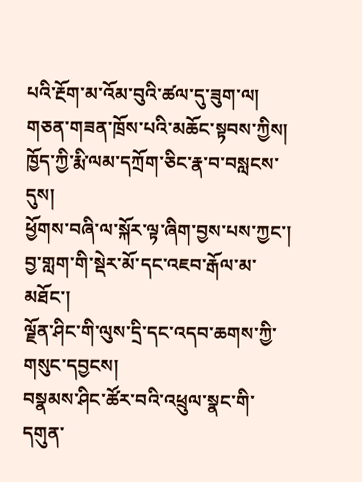པའི་རྔོག་མ་འོམ་བུའི་ཚལ་དུ་ཟུག་ལ།
གཅན་གཟན་ཁྲོས་པའི་མཆོང་སྟབས་ཀྱིས།
ཁྱོད་ཀྱི་རྨི་ལམ་དཀྲོག་ཅིང་རྣ་བ་བསླངས་དུས།
ཕྱོགས་བཞི་ལ་སྐོར་ལྟ་ཞིག་བྱས་པས་ཀྱང་།
བྱ་གླག་གི་སྡེར་མོ་དང་འཇབ་རྒོལ་མ་མཐོང་།
ལྗོན་ཤིང་གི་ལུས་དྲི་དང་འདབ་ཆགས་ཀྱི་གསུང་དབྱངས།
བསྣམས་ཤིང་ཚོར་བའི་འཕྲུལ་སྣང་གི་དགུན་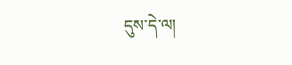དུས་དེ་ལ།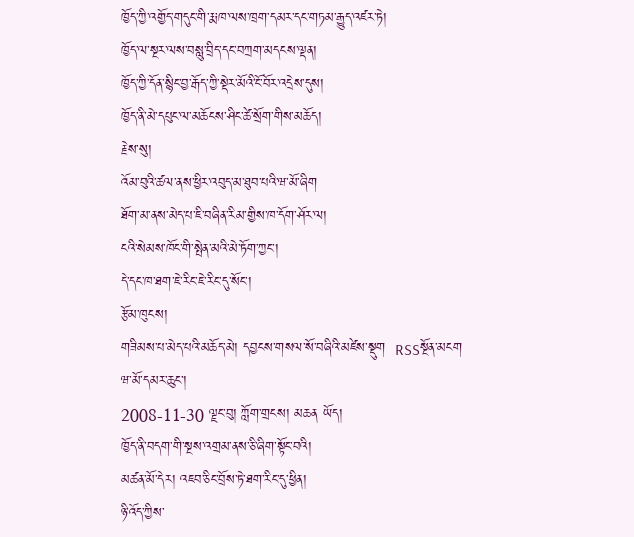ཁྱོད་ཀྱི་འགྱོད་གདུང་གི་རྨ་ཁ་ལས་ཁྲག་དམར་དང་གཏམ་རྒྱུད་འཛར་ཏེ།
ཁྱོད་ལ་སྔར་ལས་བསླུ་བྲིད་དང་བཀྲག་མདངས་ལྡན།
ཁྱོད་ཀྱི་དོན་སྙིང་བྱ་རྒོད་ཀྱི་སྡེར་མོའི་ངོ་བོར་འདྲེས་དུས།
ཁྱོད་ནི་མེ་དཔུང་ལ་མཆོངས་ཤིང་ཚེ་སྲོག་གིས་མཆོད།
རྗེས་སུ།
འོམ་བུའི་ཚལ་ནས་ཕྱིར་འབུད་མ་ཐུབ་པའི་ཝ་མོ་ཞིག
ཐོག་མ་ནས་མེད་པ་ཇི་བཞིན་རིམ་གྱིས་ཁ་དོག་ཤོར་ལ།
ངའི་སེམས་ཁོང་གི་སྤེན་མའི་མེ་ཏོག་ཀྱང་།
དེ་དང་ཁ་ཐག་ཇེ་རིང་ཇེ་རིང་དུ་སོང་།
རྩོམ་ཁུངས།
གཟིམས་པ་མེད་པའི་མཆོད་མེ། དབྱངས་གསལ་སོ་བཞིའི་མཛེས་སྡུག  RSSསྔོན་མངག
ཝ་མོ་དམར་ཆུང་།
2008-11-30 ལྗང་བུ། ཀློག་གྲངས། མཆན ཡོད།
ཁྱོད་ནི་བདག་གི་སྔས་འགྲམ་ནས་ཅི་ཞིག་སྟོང་བའི།
མཚན་མོ་དེར། འཇབ་ཅིང་བྲོས་ཏེ་ཐག་རིང་དུ་ཕྱིན།
ཉི་འོད་ཀྱིས་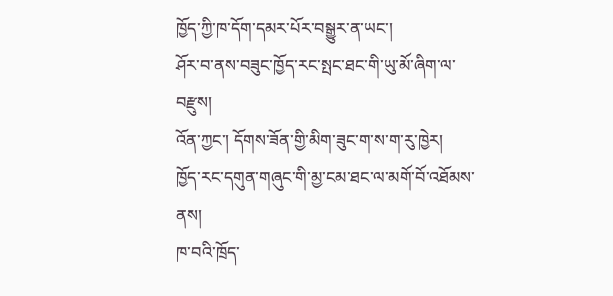ཁྱོད་ཀྱི་ཁ་དོག་དམར་པོར་བསྒྱུར་ན་ཡང་།
ཤོར་བ་ནས་བཟུང་ཁྱོད་རང་སྤང་ཐང་གི་ཡུ་མོ་ཞིག་ལ་བརྫུས།
འོན་ཀྱང་། དོགས་ཟོན་གྱི་མིག་ཟུང་ག་ས་ག་རུ་ཁྱེར།
ཁྱོད་རང་དགུན་གཞུང་གི་མྱ་ངམ་ཐང་ལ་མགོ་བོ་འཐོམས་ནས།
ཁ་བའི་ཁྲོད་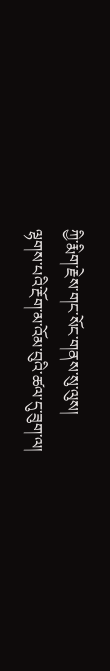ཀྱི་རྨིག་རྗེས་གང་སོང་གནས་སུ་ལུས།
ལྷགས་པའི་རྔོག་མ་འོམ་བུའི་ཚལ་དུ་ཟུག་ལ།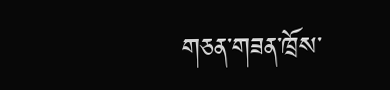གཅན་གཟན་ཁྲོས་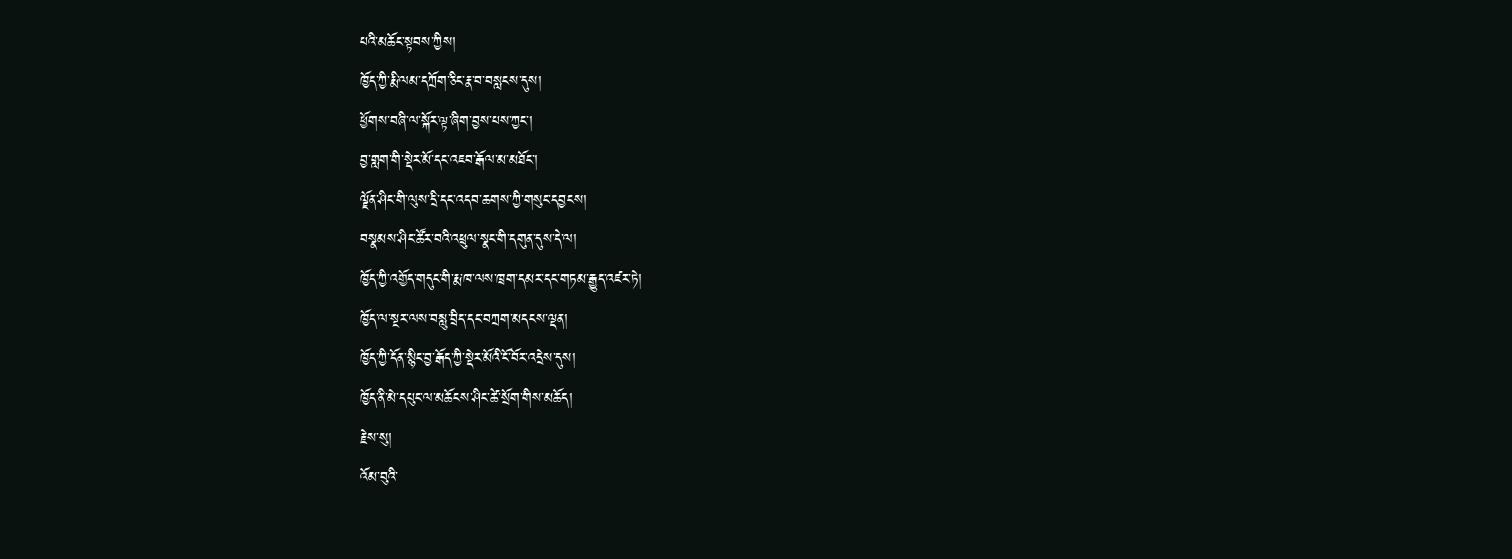པའི་མཆོང་སྟབས་ཀྱིས།
ཁྱོད་ཀྱི་རྨི་ལམ་དཀྲོག་ཅིང་རྣ་བ་བསླངས་དུས།
ཕྱོགས་བཞི་ལ་སྐོར་ལྟ་ཞིག་བྱས་པས་ཀྱང་།
བྱ་གླག་གི་སྡེར་མོ་དང་འཇབ་རྒོལ་མ་མཐོང་།
ལྗོན་ཤིང་གི་ལུས་དྲི་དང་འདབ་ཆགས་ཀྱི་གསུང་དབྱངས།
བསྣམས་ཤིང་ཚོར་བའི་འཕྲུལ་སྣང་གི་དགུན་དུས་དེ་ལ།
ཁྱོད་ཀྱི་འགྱོད་གདུང་གི་རྨ་ཁ་ལས་ཁྲག་དམར་དང་གཏམ་རྒྱུད་འཛར་ཏེ།
ཁྱོད་ལ་སྔར་ལས་བསླུ་བྲིད་དང་བཀྲག་མདངས་ལྡན།
ཁྱོད་ཀྱི་དོན་སྙིང་བྱ་རྒོད་ཀྱི་སྡེར་མོའི་ངོ་བོར་འདྲེས་དུས།
ཁྱོད་ནི་མེ་དཔུང་ལ་མཆོངས་ཤིང་ཚེ་སྲོག་གིས་མཆོད།
རྗེས་སུ།
འོམ་བུའི་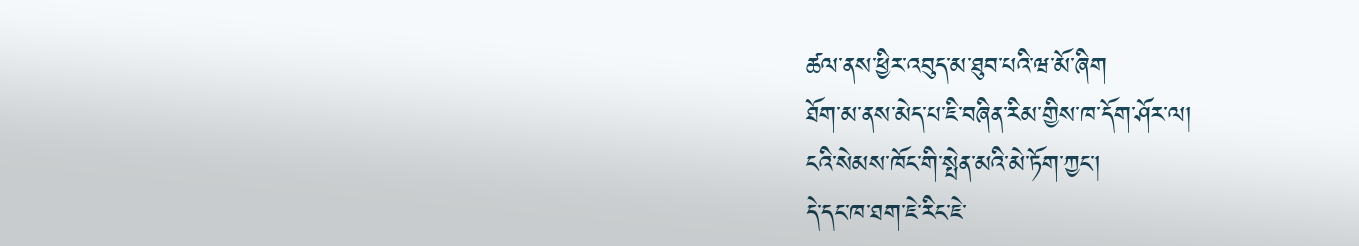ཚལ་ནས་ཕྱིར་འབུད་མ་ཐུབ་པའི་ཝ་མོ་ཞིག
ཐོག་མ་ནས་མེད་པ་ཇི་བཞིན་རིམ་གྱིས་ཁ་དོག་ཤོར་ལ།
ངའི་སེམས་ཁོང་གི་སྤེན་མའི་མེ་ཏོག་ཀྱང་།
དེ་དང་ཁ་ཐག་ཇེ་རིང་ཇེ་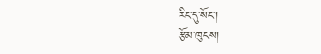རིང་དུ་སོང་།
རྩོམ་ཁུངས།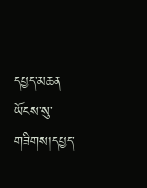དཔྱད་མཆན ཡོངས་སུ་གཟིགས།དཔྱད་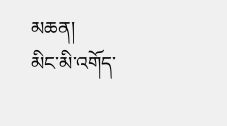མཆན།
མིང་མི་འགོད་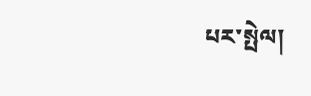པར་སྤེལ།